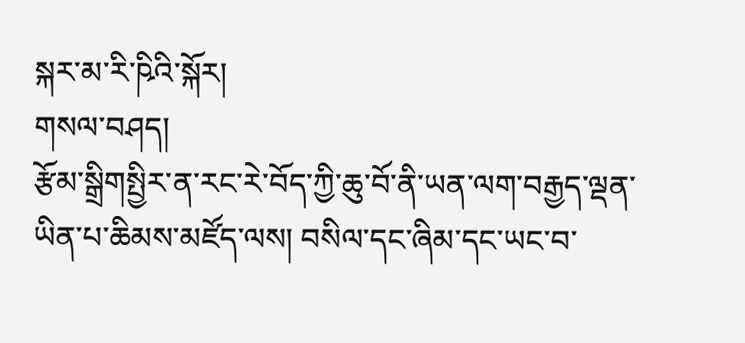སྐར་མ་རི་ཥིའི་སྐོར།
གསལ་བཤད།
རྩོམ་སྒྲིགསྤྱིར་ན་རང་རེ་བོད་ཀྱི་ཆུ་བོ་ནི་ཡན་ལག་བརྒྱད་ལྡན་ཡིན་པ་ཆིམས་མཛོད་ལས། བསིལ་དང་ཞིམ་དང་ཡང་བ་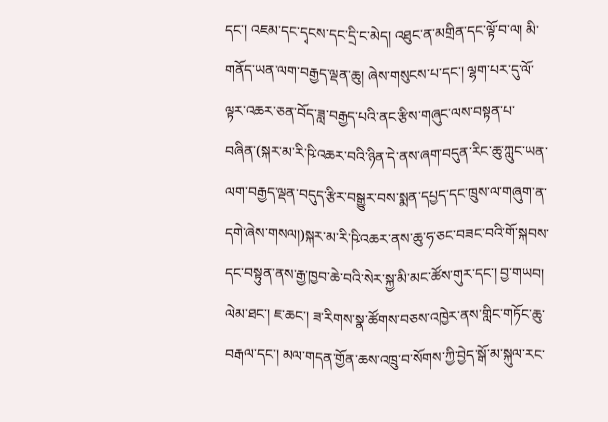དང་། འཇམ་དང་དྭངས་དང་དྲི་ང་མེད། འཐུང་ན་མགྲིན་དང་ལྟོ་བ་ལ། མི་གནོད་ཡན་ལག་བརྒྱད་ལྡན་ཆུ། ཞེས་གསུངས་པ་དང་། ལྷག་པར་དུ་ལོ་ལྟར་འཆར་ཅན་བོད་ཟླ་བརྒྱད་པའི་ནང་རྩིས་གཞུང་ལས་བསྟན་པ་བཞིན་(སྐར་མ་རི་ཥི་འཆར་བའི་ཉིན་དེ་ནས་ཞག་བདུན་རིང་ཆུ་ཀླུང་ཡན་ལག་བརྒྱད་ལྡན་བདུད་རྩིར་བསྒྱུར་བས་སྨན་དཔྱད་དང་ཁྲུས་ལ་གཞུག་ན་དགེ་ཞེས་གསལ།)སྐར་མ་རི་ཥི་འཆར་ནས་ཆུ་ཧ་ཅང་བཟང་བའི་གོ་སྐབས་དང་བསྟུན་ནས་རྒྱ་ཁྱབ་ཆེ་བའི་སེར་སྐྱ་མི་མང་ཚོས་གུར་དང་། བྱ་གཡབ། ལེམ་ཐང་། ཇ་ཆང་། ཟ་རིགས་སྣ་ཚོགས་བཅས་འཁྱེར་ནས་གླིང་གཏོང་ཆུ་བརྒལ་དང་། མལ་གདན་གྱོན་ཆས་འཁྲུ་བ་སོགས་ཀྱི་བྱེད་སྒོ་མ་སྐུལ་རང་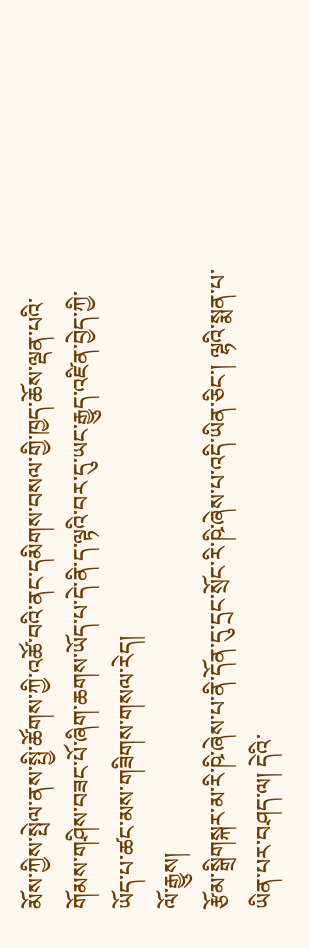མོས་ཀྱིས་སྤེལ་ནས་སྤྱི་ཚོགས་ཀྱི་འཚོ་བའི་ནང་དམིགས་བསལ་གྱི་ཁྱད་ཆོས་ལྡན་པའི་གོམས་གཤིས་བཟང་པོ་ཞིག་ཆགས་ཡོད་པ་དེ་ནི་ད་ལྟའི་བར་དུ་ཡང་རྒྱུད་འཛིན་བྱེད་ཀྱི་ཡོད་པ་ཚང་མས་གཟིགས་གསལ་རེད།
ལོ་རྒྱུས།
རྩོམ་སྒྲིགསྐར་མ་རི་ཥི་ཞེས་པ་ནི་དོན་དུ་དྲང་སྲོང་རི་ཥི་ཞེས་པ་འདི་ཡིན་ཅིང་། ལྷའི་སྨན་པ་ཡིན་པར་བཤད་ལ། དེའི་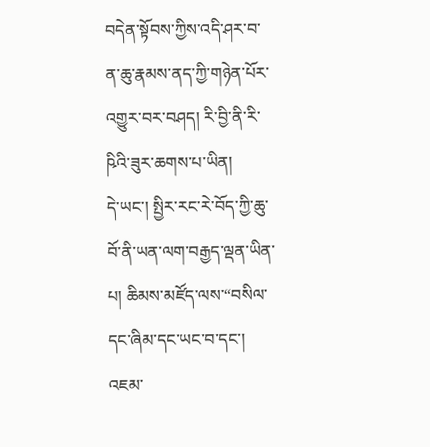བདེན་སྟོབས་ཀྱིས་འདི་ཤར་བ་ན་ཆུ་རྣམས་ནད་ཀྱི་གཉེན་པོར་འགྱུར་བར་བཤད། རི་བྱི་ནི་རི་ཥིའི་ཟུར་ཆགས་པ་ཡིན།
དེ་ཡང་། སྤྱིར་རང་རེ་བོད་ཀྱི་ཆུ་བོ་ནི་ཡན་ལག་བརྒྱད་ལྡན་ཡིན་པ། ཆིམས་མཛོད་ལས་“བསིལ་དང་ཞིམ་དང་ཡང་བ་དང་། འཇམ་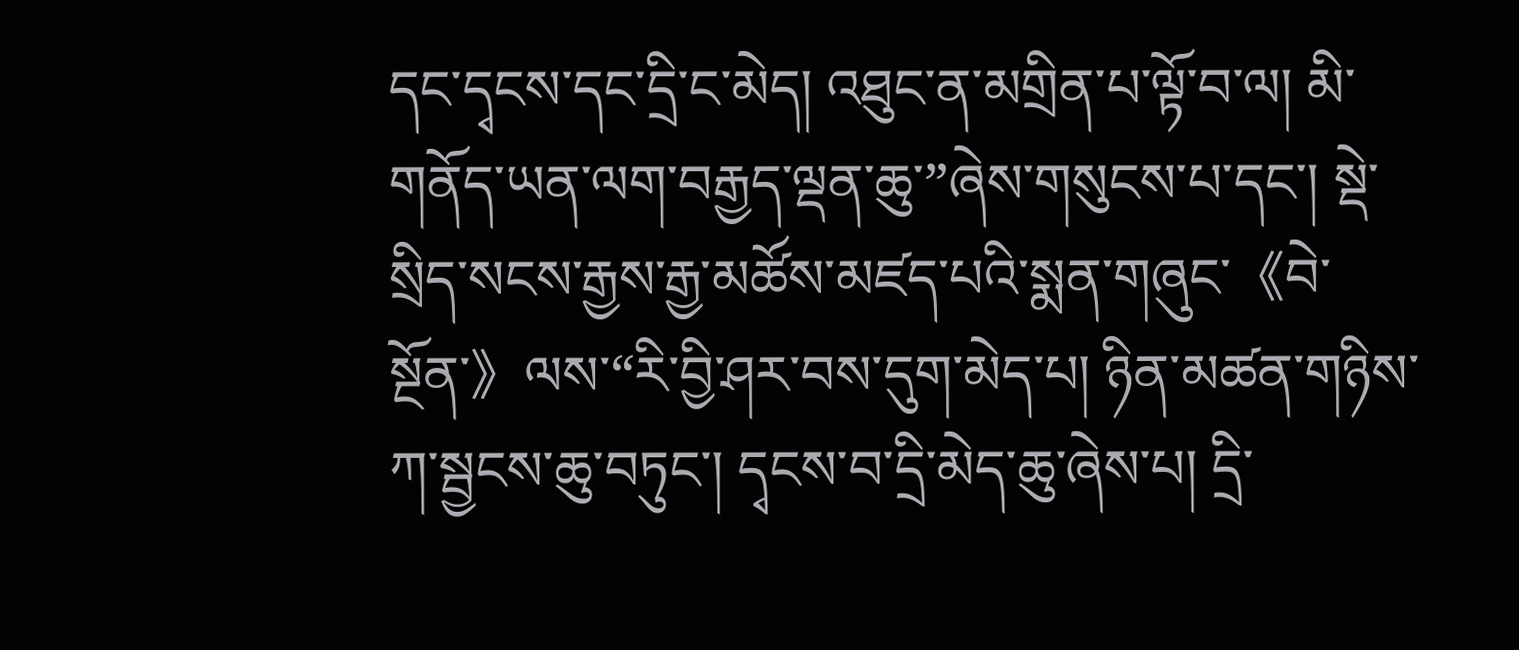དང་དྭངས་དང་དྲི་ང་མེད། འཐུང་ན་མགྲིན་པ་ལྟོ་བ་ལ། མི་གནོད་ཡན་ལག་བརྒྱད་ལྡན་ཆུ་”ཞེས་གསུངས་པ་དང་། སྡེ་སྲིད་སངས་རྒྱས་རྒྱ་མཚོས་མཛད་པའི་སྨན་གཞུང་《བེ་སྔོན་》ལས་“རི་བྱི་ཤར་བས་དུག་མེད་པ། ཉིན་མཚན་གཉིས་ཀ་སྦྱངས་ཆུ་བཏུང་། དྭངས་བ་དྲི་མེད་ཆུ་ཞེས་པ། དྲི་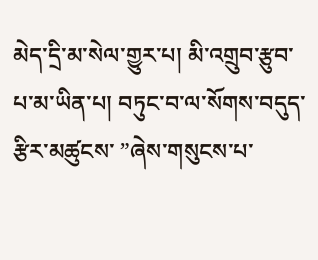མེད་དྲི་མ་སེལ་གྱུར་པ། མི་འགྲུབ་རྩུབ་པ་མ་ཡིན་པ། བཏུང་བ་ལ་སོགས་བདུད་རྩིར་མཚུངས་ ”ཞེས་གསུངས་པ་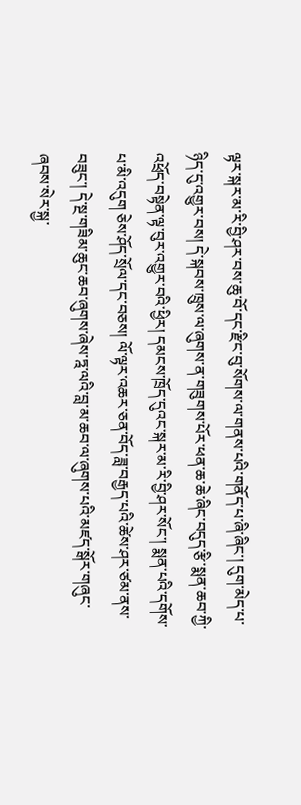ལྟར་སྐར་མ་རི་བྱི་ཤར་བས་ཆུ་བོ་དང་རྫིང་བུ་སོགས་ལ་གནས་པའི་གནོད་པ་ཞི་ཞིང་། དུག་མེད་པ་ཉིད་དུ་འགྱུར་བས། དེ་སྐབས་ཁྲུས་ལ་ཞུགས་ན་གཟུགས་པོར་ཕན་ཆ་ཆེ་ཞིང་བདུད་རྩི་སྨན་ཆབ་ཀྱི་འཕྲོད་བསྟེན་ལྟ་བུར་འགྱུར་བའི་ཕྱིར། དམངས་ཁྲོད་དུའང་སྐར་མ་རི་བྱི་ཤར་སོང་། སྨན་པའི་དགོས་པ་མི་འདུག ཅེས་ཤོད་སྲོལ་དང་བཅས། ལོ་ལྟར་འཆར་ཅན་བོད་ཟླ་བརྒྱད་པའི་ཚེས་ཤར་ཙམ་ནས་བཟུང་། དེ་སྔ་གཟིམ་ཆུང་ཆབ་ཞུགས་ཞེས་ཏྰ་ལའི་བླ་མ་ཆབ་ལ་ཞུགས་པའི་མཛད་སྒོར་གཞུང་ཞབས་སེར་སྐྱ་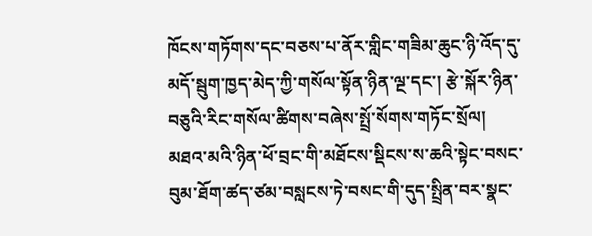ཁོངས་གཏོགས་དང་བཅས་པ་ནོར་གླིང་གཟིམ་ཆུང་ཉི་འོད་དུ་མདོ་སྦུག་ཁྱད་མེད་ཀྱི་གསོལ་སྟོན་ཉིན་ལྔ་དང་། རྩེ་སྐོར་ཉིན་བཅུའི་རིང་གསོལ་ཚིགས་བཞེས་སྤྲོ་སོགས་གཏོང་སྲོལ། མཐའ་མའི་ཉིན་ཕོ་བྲང་གི་མཐོངས་སྡིངས་ས་ཆའི་སྟེང་བསང་བུམ་ཐོག་ཚད་ཙམ་བསླངས་ཏེ་བསང་གི་དུད་སྤྲིན་བར་སྣང་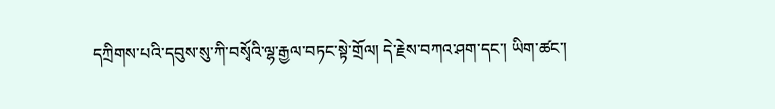དཀྲིགས་པའི་དབུས་སུ་ཀི་བསྭོའི་ལྷ་རྒྱལ་བཏང་སྟེ་གྲོལ། དེ་རྗེས་བཀའ་ཤག་དང་། ཡིག་ཚང་།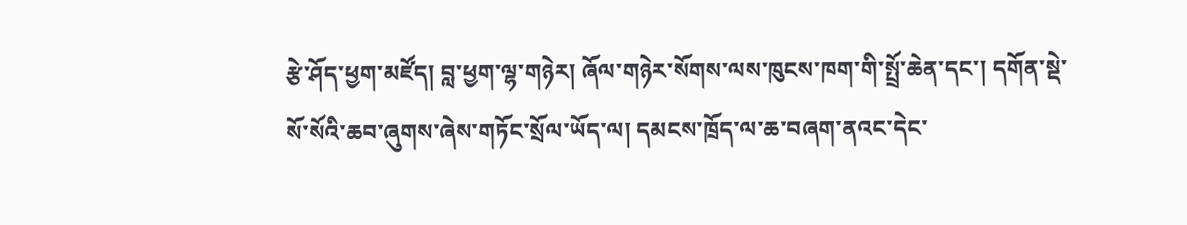རྩེ་ཤོད་ཕྱག་མཛོད། བླ་ཕྱག་ལྷ་གཉེར། ཞོལ་གཉེར་སོགས་ལས་ཁུངས་ཁག་གི་སྤྲོ་ཆེན་དང་། དགོན་སྡེ་སོ་སོའི་ཆབ་ཞུགས་ཞེས་གཏོང་སྲོལ་ཡོད་ལ། དམངས་ཁྲོད་ལ་ཆ་བཞག་ནའང་དེང་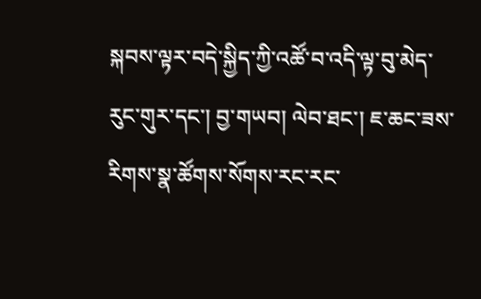སྐབས་ལྟར་བདེ་སྐྱིད་ཀྱི་འཚོ་བ་འདི་ལྟ་བུ་མེད་རུང་གུར་དང་། བྱ་གཡབ། ལེབ་ཐང་། ཇ་ཆང་ཟས་རིགས་སྣ་ཚོགས་སོགས་རང་རང་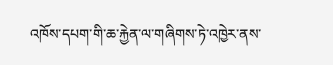འཁོས་དཔག་གི་ཆ་རྐྱེན་ལ་གཞིགས་ཏེ་འཁྱེར་ནས་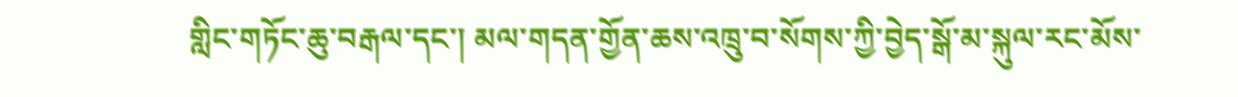གླིང་གཏོང་ཆུ་བརྒལ་དང་། མལ་གདན་གྱོན་ཆས་འཁྲུ་བ་སོགས་ཀྱི་བྱེད་སྒོ་མ་སྐུལ་རང་མོས་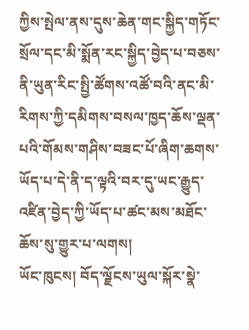ཀྱིས་སྤེལ་ནས་དུས་ཆེན་གང་སྐྱིད་གཏོང་སྲོལ་དང་མི་སྨོན་རང་སྐྱིད་བྱེད་པ་བཅས་ནི་ཡུན་རིང་སྤྱི་ཚོགས་འཚོ་བའི་ནང་མི་རིགས་ཀྱི་དམིགས་བསལ་ཁྱད་ཆོས་ལྡན་པའི་གོམས་གཤིས་བཟང་པོ་ཞིག་ཆགས་ཡོད་པ་དེ་ནི་ད་ལྟའི་བར་དུ་ཡང་རྒྱུད་འཛིན་བྱེད་ཀྱི་ཡོད་པ་ཚང་མས་མཐོང་ཆོས་སུ་གྱུར་པ་ལགས།
ཡོང་ཁུངས། བོད་ལྗོངས་ཡུལ་སྐོར་སྣེ་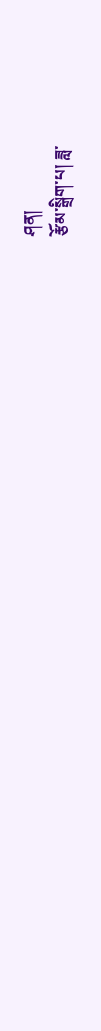ཤན།
རྩོམ་སྒྲིག་པ། ཟླ་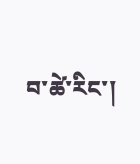བ་ཚེ་རིང་།